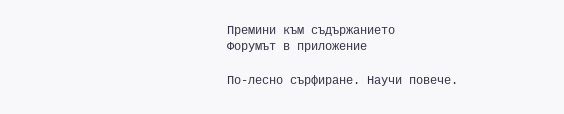Премини към съдържанието
Форумът в приложение

По-лесно сърфиране. Научи повече.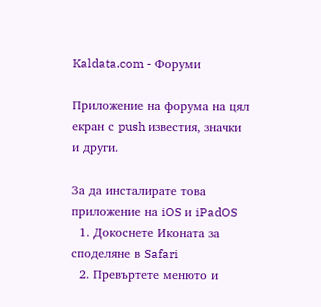Kaldata.com - Форуми

Приложение на форума на цял екран с push известия, значки и други.

За да инсталирате това приложение на iOS и iPadOS
  1. Докоснете Иконата за споделяне в Safari
  2. Превъртете менюто и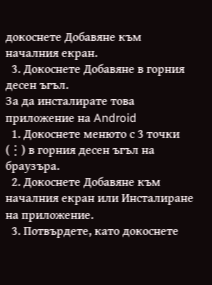докоснете Добавяне към началния екран.
  3. Докоснете Добавяне в горния десен ъгъл.
За да инсталирате това приложение на Android
  1. Докоснете менюто с 3 точки (⋮) в горния десен ъгъл на браузъра.
  2. Докоснете Добавяне към началния екран или Инсталиране на приложение.
  3. Потвърдете, като докоснете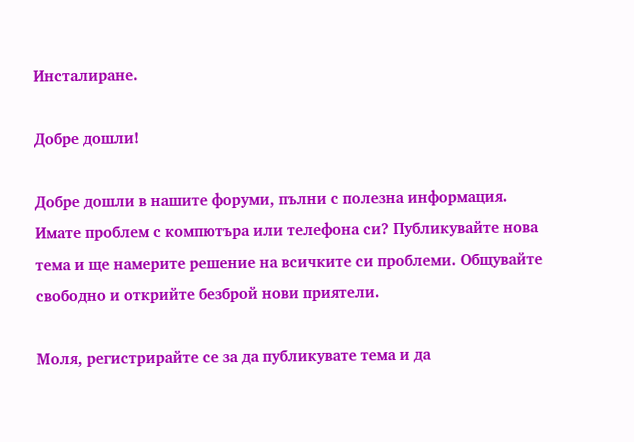Инсталиране.

Добре дошли!

Добре дошли в нашите форуми, пълни с полезна информация. Имате проблем с компютъра или телефона си? Публикувайте нова тема и ще намерите решение на всичките си проблеми. Общувайте свободно и открийте безброй нови приятели.

Моля, регистрирайте се за да публикувате тема и да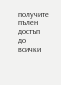получите пълен достъп до всички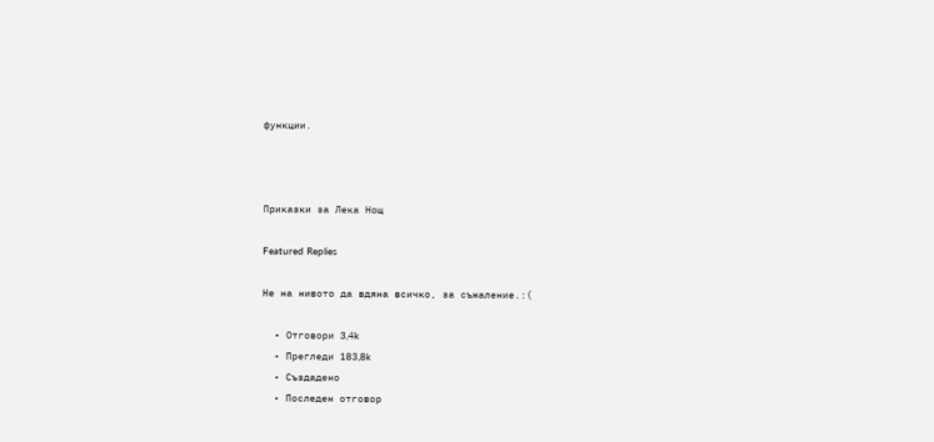функции.



Приказки за Лека Нощ

Featured Replies

Не на нивото да вдяна всичко, за съжаление.:(

  • Отговори 3,4k
  • Прегледи 183,8k
  • Създадено
  • Последен отговор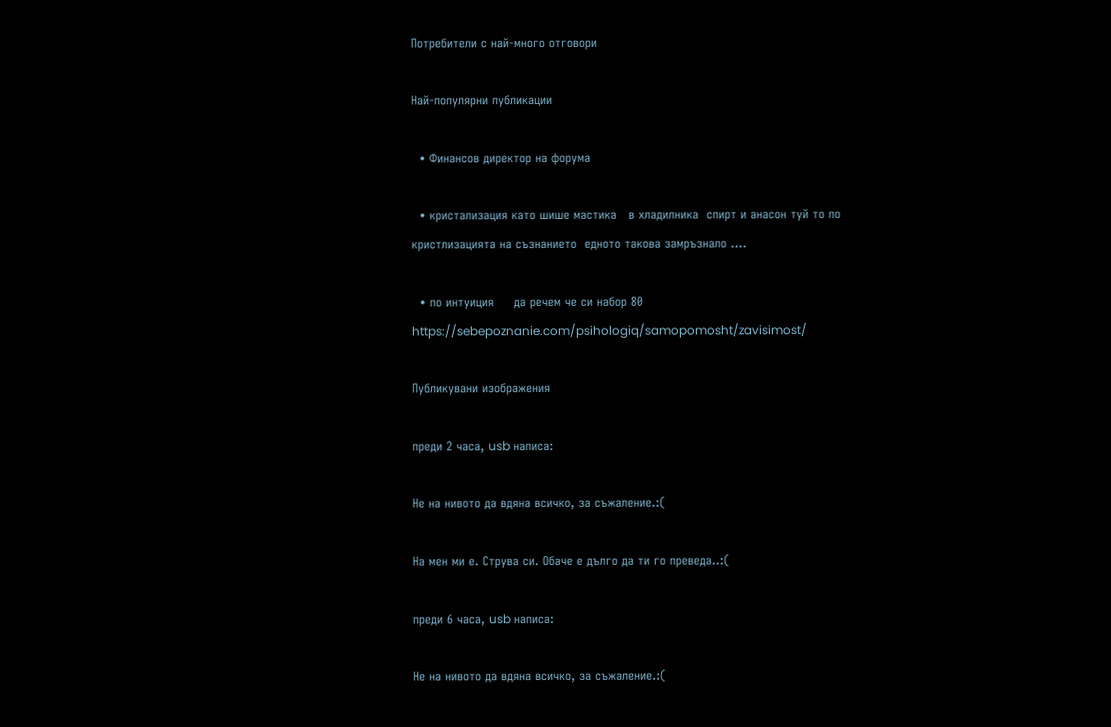Потребители с най-много отговори

Най-популярни публикации

  • Финансов директор на форума

  • кристализация като шише мастика   в хладилника  спирт и анасон туй то по кристлизацията на съзнанието  едното такова замръзнало ....

  • по интуиция     да речем че си набор 80 https://sebepoznanie.com/psihologiq/samopomosht/zavisimost/

Публикувани изображения

преди 2 часа, usb написа:

Не на нивото да вдяна всичко, за съжаление.:(

На мен ми е. Струва си. Обаче е дълго да ти го преведа..:(

преди 6 часа, usb написа:

Не на нивото да вдяна всичко, за съжаление.:(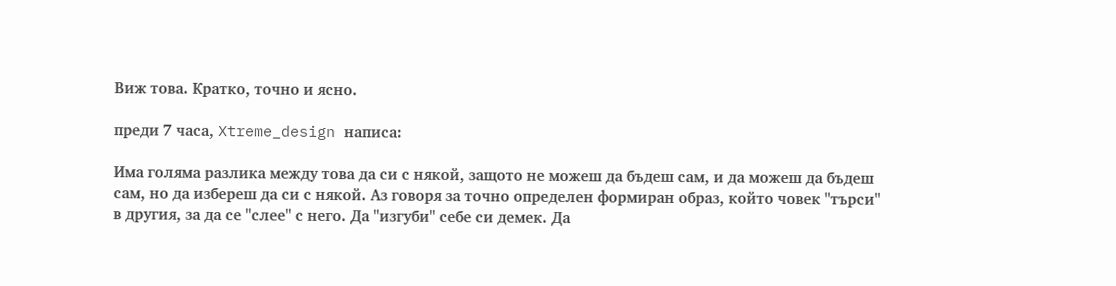Виж това. Кратко, точно и ясно.

преди 7 часа, Xtreme_design написа:

Има голяма разлика между това да си с някой, защото не можеш да бъдеш сам, и да можеш да бъдеш сам, но да избереш да си с някой. Аз говоря за точно определен формиран образ, който човек "търси" в другия, за да се "слее" с него. Да "изгуби" себе си демек. Да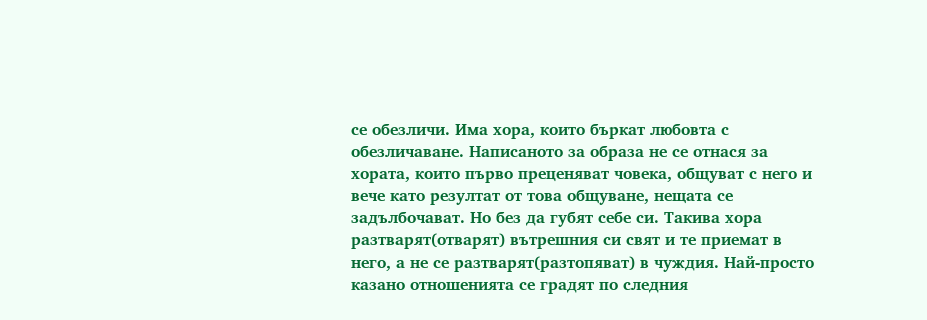се обезличи. Има хора, които бъркат любовта с обезличаване. Написаното за образа не се отнася за хората, които първо преценяват човека, общуват с него и вече като резултат от това общуване, нещата се задълбочават. Но без да губят себе си. Такива хора разтварят(отварят) вътрешния си свят и те приемат в него, а не се разтварят(разтопяват) в чуждия. Най-просто казано отношенията се градят по следния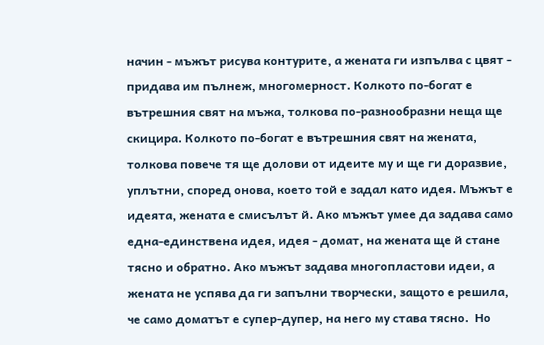начин - мъжът рисува контурите, а жената ги изпълва с цвят - придава им пълнеж, многомерност. Колкото по-богат е вътрешния свят на мъжа, толкова по-разнообразни неща ще скицира. Колкото по-богат е вътрешния свят на жената, толкова повече тя ще долови от идеите му и ще ги доразвие, уплътни, според онова, което той е задал като идея. Мъжът е идеята, жената е смисълът й. Ако мъжът умее да задава само една-единствена идея, идея - домат, на жената ще й стане тясно и обратно. Ако мъжът задава многопластови идеи, а жената не успява да ги запълни творчески, защото е решила, че само доматът е супер-дупер, на него му става тясно.  Но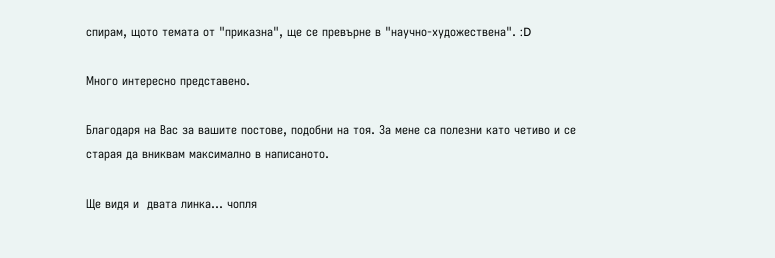спирам, щото темата от "приказна", ще се превърне в "научно-художествена". :D

Много интересно представено.

Благодаря на Вас за вашите постове, подобни на тоя. За мене са полезни като четиво и се старая да вниквам максимално в написаното.

Ще видя и  двата линка... чопля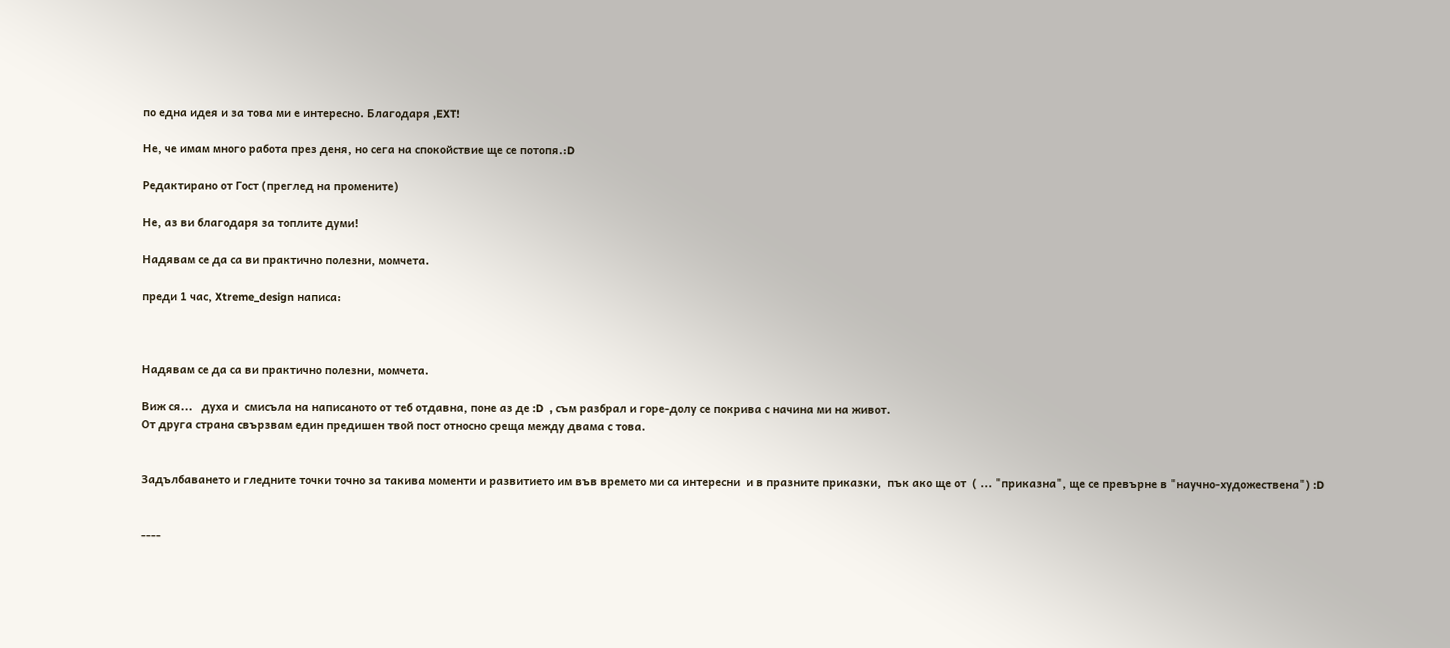по една идея и за това ми е интересно. Благодаря ,EXT!

Не, че имам много работа през деня, но сега на спокойствие ще се потопя.:D

Редактирано от Гост (преглед на промените)

Не, аз ви благодаря за топлите думи!

Надявам се да са ви практично полезни, момчета.

преди 1 час, Xtreme_design написа:



Надявам се да са ви практично полезни, момчета.

Виж ся...   духа и  смисъла на написаното от теб отдавна, поне аз де :D  , съм разбрал и горе-долу се покрива с начина ми на живот.
От друга страна свързвам един предишен твой пост относно среща между двама с това.


Задълбаването и гледните точки точно за такива моменти и развитието им във времето ми са интересни  и в празните приказки,  пък ако ще от  ( ... "приказна", ще се превърне в "научно-художествена") :D


----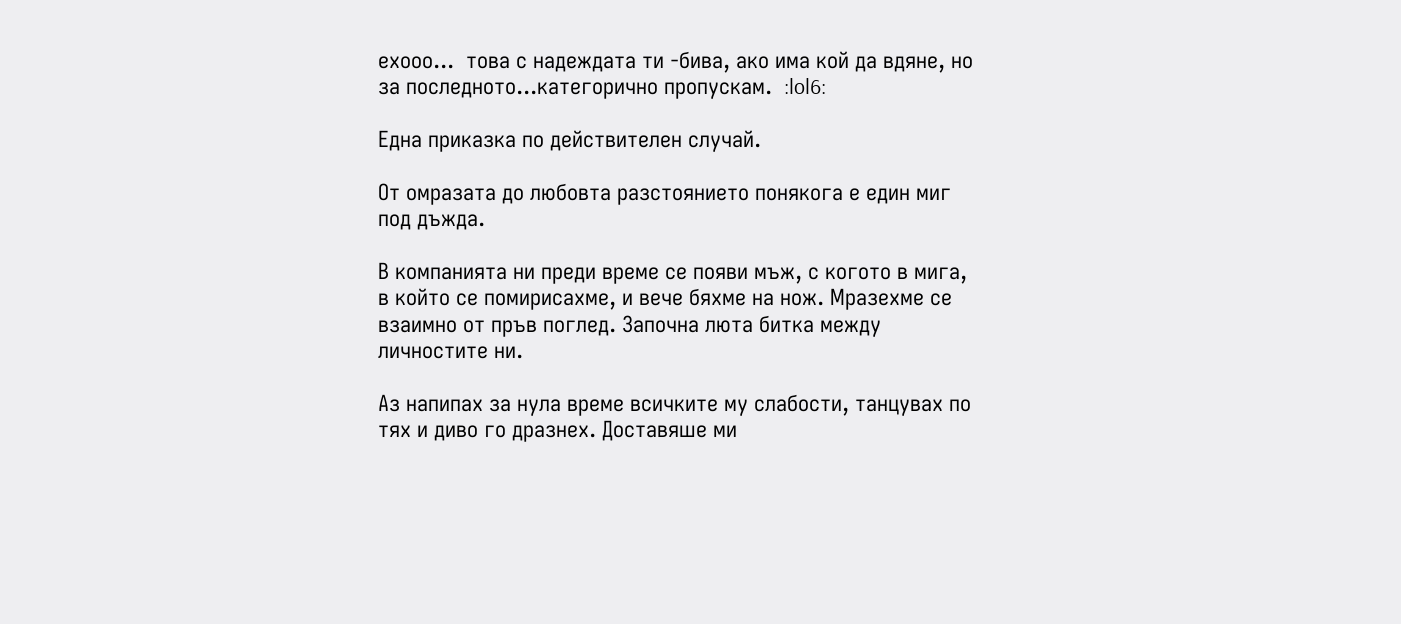ехооо...  това с надеждата ти -бива, ако има кой да вдяне, но за последното...категорично пропускам.  :lol6:

Една приказка по действителен случай.

От омразата до любовта разстоянието понякога е един миг под дъжда.

В компанията ни преди време се появи мъж, с когото в мига, в който се помирисахме, и вече бяхме на нож. Мразехме се взаимно от пръв поглед. Започна люта битка между личностите ни.

Аз напипах за нула време всичките му слабости, танцувах по тях и диво го дразнех. Доставяше ми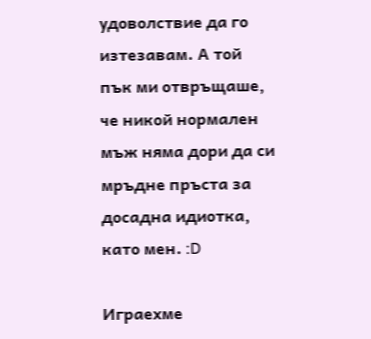удоволствие да го изтезавам. А той пък ми отвръщаше, че никой нормален мъж няма дори да си мръдне пръста за досадна идиотка, като мен. :D

Играехме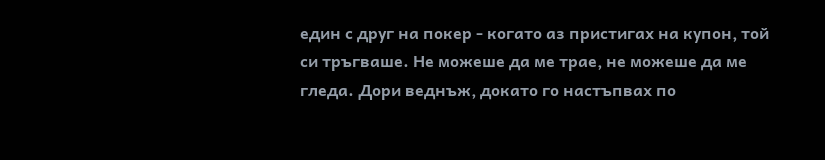един с друг на покер - когато аз пристигах на купон, той си тръгваше. Не можеше да ме трае, не можеше да ме гледа. Дори веднъж, докато го настъпвах по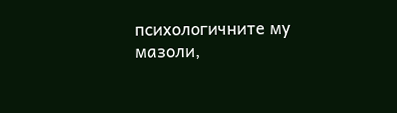психологичните му мазоли,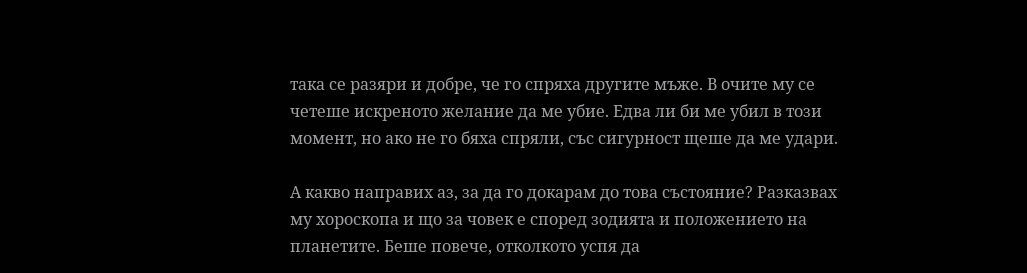така се разяри и добре, че го спряха другите мъже. В очите му се четеше искреното желание да ме убие. Едва ли би ме убил в този момент, но ако не го бяха спряли, със сигурност щеше да ме удари.

А какво направих аз, за да го докарам до това състояние? Разказвах му хороскопа и що за човек е според зодията и положението на планетите. Беше повече, отколкото успя да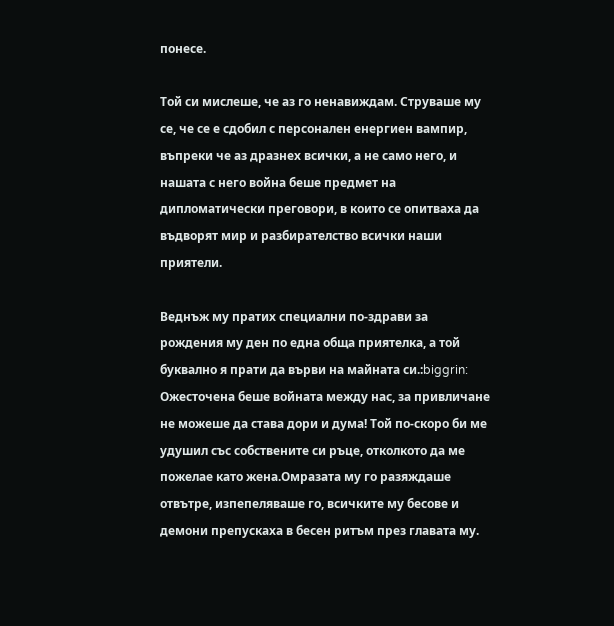понесе.

Той си мислеше, че аз го ненавиждам. Струваше му се, че се е сдобил с персонален енергиен вампир, въпреки че аз дразнех всички, а не само него, и нашата с него война беше предмет на дипломатически преговори, в които се опитваха да въдворят мир и разбирателство всички наши приятели.

Веднъж му пратих специални по-здрави за рождения му ден по една обща приятелка, а той буквално я прати да върви на майната си.:biggrin: Ожесточена беше войната между нас, за привличане не можеше да става дори и дума! Той по-скоро би ме удушил със собствените си ръце, отколкото да ме пожелае като жена.Омразата му го разяждаше отвътре, изпепеляваше го, всичките му бесове и демони препускаха в бесен ритъм през главата му.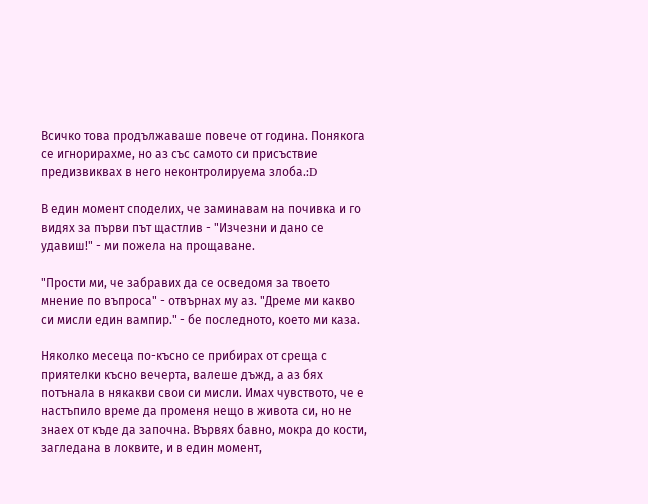Всичко това продължаваше повече от година. Понякога се игнорирахме, но аз със самото си присъствие предизвиквах в него неконтролируема злоба.:D

В един момент споделих, че заминавам на почивка и го видях за първи път щастлив - "Изчезни и дано се удавиш!" - ми пожела на прощаване.

"Прости ми, че забравих да се осведомя за твоето мнение по въпроса" - отвърнах му аз. "Дреме ми какво си мисли един вампир." - бе последното, което ми каза.

Няколко месеца по-късно се прибирах от среща с приятелки късно вечерта, валеше дъжд, а аз бях потънала в някакви свои си мисли. Имах чувството, че е настъпило време да променя нещо в живота си, но не знаех от къде да започна. Вървях бавно, мокра до кости, загледана в локвите, и в един момент,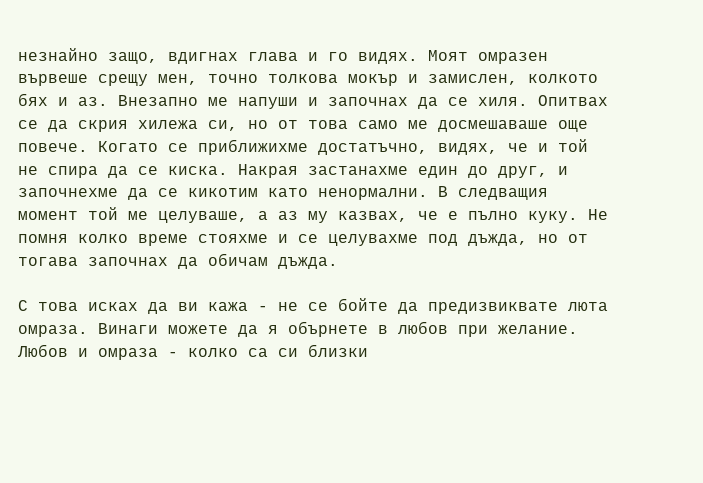незнайно защо, вдигнах глава и го видях. Моят омразен вървеше срещу мен, точно толкова мокър и замислен, колкото бях и аз. Внезапно ме напуши и започнах да се хиля. Опитвах се да скрия хилежа си, но от това само ме досмешаваше още повече. Когато се приближихме достатъчно, видях, че и той не спира да се киска. Накрая застанахме един до друг, и започнехме да се кикотим като ненормални. В следващия момент той ме целуваше, а аз му казвах, че е пълно куку. Не помня колко време стояхме и се целувахме под дъжда, но от тогава започнах да обичам дъжда.

С това исках да ви кажа - не се бойте да предизвиквате люта омраза. Винаги можете да я обърнете в любов при желание. Любов и омраза - колко са си близки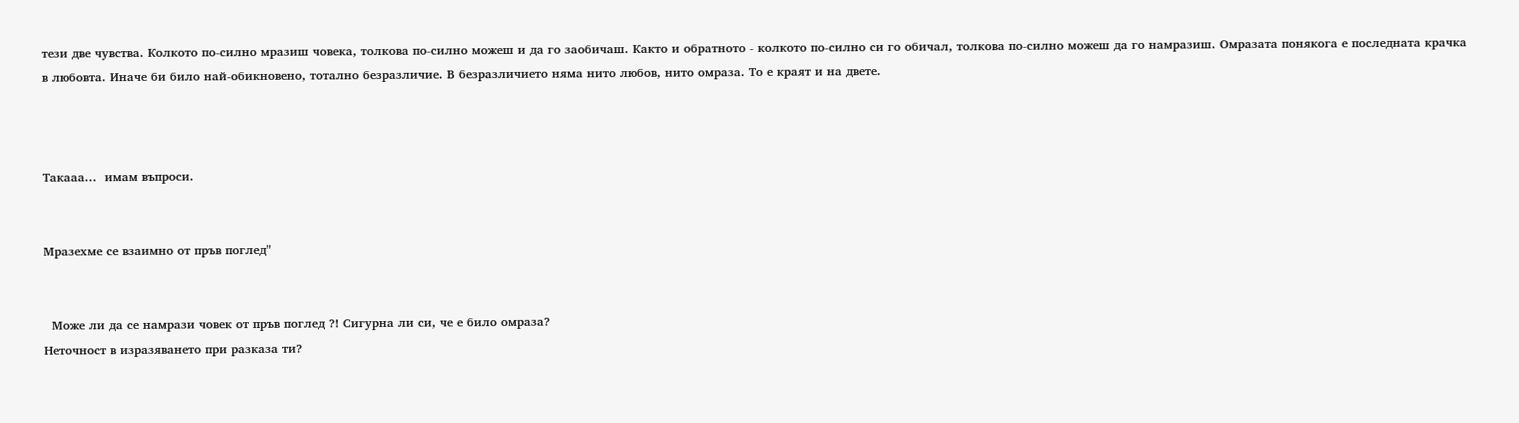тези две чувства. Колкото по-силно мразиш човека, толкова по-силно можеш и да го заобичаш. Както и обратното - колкото по-силно си го обичал, толкова по-силно можеш да го намразиш. Омразата понякога е последната крачка в любовта. Иначе би било най-обикновено, тотално безразличие. В безразличието няма нито любов, нито омраза. То е краят и на двете.



Такааа...  имам въпроси.


Мразехме се взаимно от пръв поглед"


  Може ли да се намрази човек от пръв поглед ?! Сигурна ли си, че е било омраза?
Неточност в изразяването при разказа ти?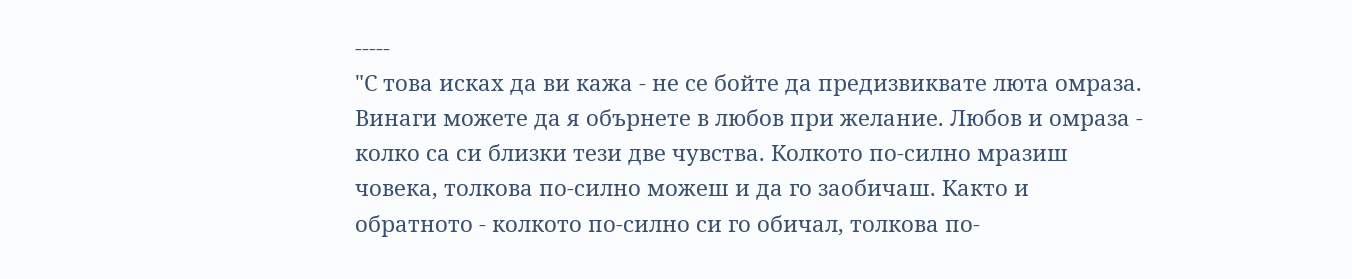-----
"С това исках да ви кажа - не се бойте да предизвиквате люта омраза. Винаги можете да я обърнете в любов при желание. Любов и омраза - колко са си близки тези две чувства. Колкото по-силно мразиш човека, толкова по-силно можеш и да го заобичаш. Както и обратното - колкото по-силно си го обичал, толкова по-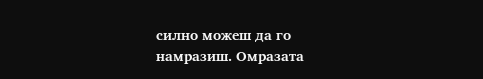силно можеш да го намразиш. Омразата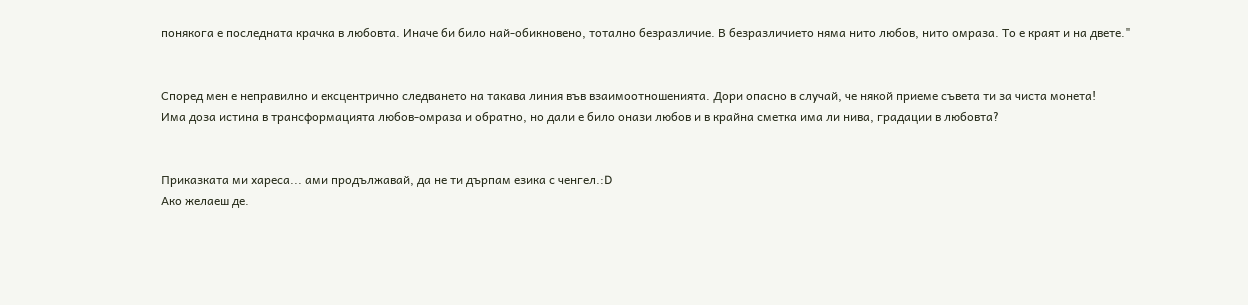понякога е последната крачка в любовта. Иначе би било най-обикновено, тотално безразличие. В безразличието няма нито любов, нито омраза. То е краят и на двете."


Според мен е неправилно и ексцентрично следването на такава линия във взаимоотношенията. Дори опасно в случай, че някой приеме съвета ти за чиста монета!
Има доза истина в трансформацията любов-омраза и обратно, но дали е било онази любов и в крайна сметка има ли нива, градации в любовта?


Приказката ми хареса... ами продължавай, да не ти дърпам езика с ченгел.:D
Ако желаеш де.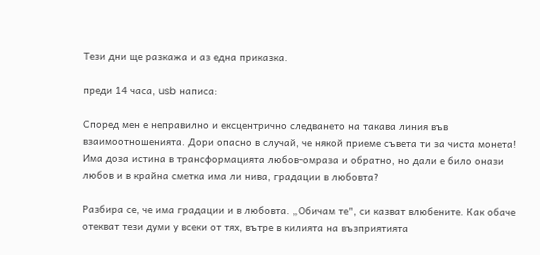Тези дни ще разкажа и аз една приказка.

преди 14 часа, usb написа:

Според мен е неправилно и ексцентрично следването на такава линия във взаимоотношенията. Дори опасно в случай, че някой приеме съвета ти за чиста монета!
Има доза истина в трансформацията любов-омраза и обратно, но дали е било онази любов и в крайна сметка има ли нива, градации в любовта?

Разбира се, че има градации и в любовта. „Обичам те", си казват влюбените. Как обаче отекват тези думи у всеки от тях, вътре в килията на възприятията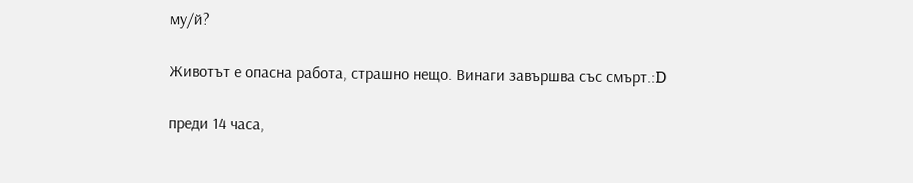му/й?

Животът е опасна работа, страшно нещо. Винаги завършва със смърт.:D

преди 14 часа,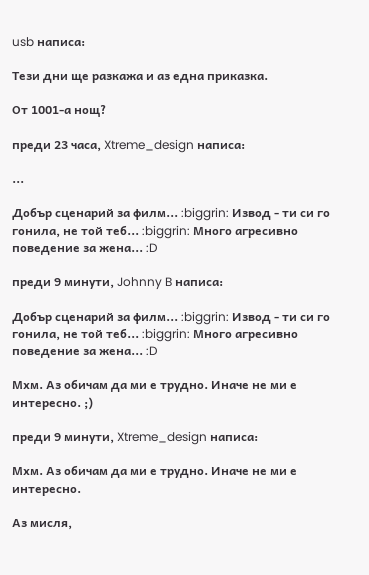usb написа:

Тези дни ще разкажа и аз една приказка.

От 1001-а нощ?

преди 23 часа, Xtreme_design написа:

...

Добър сценарий за филм... :biggrin: Извод - ти си го гонила, не той теб... :biggrin: Много агресивно поведение за жена... :D

преди 9 минути, Johnny B написа:

Добър сценарий за филм... :biggrin: Извод - ти си го гонила, не той теб... :biggrin: Много агресивно поведение за жена... :D

Мхм. Аз обичам да ми е трудно. Иначе не ми е интересно. ;)

преди 9 минути, Xtreme_design написа:

Мхм. Аз обичам да ми е трудно. Иначе не ми е интересно.

Аз мисля,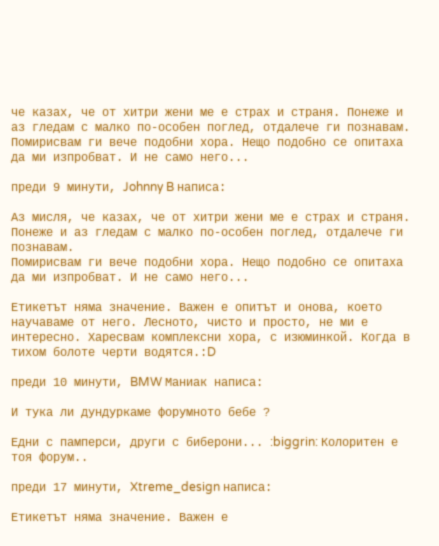че казах, че от хитри жени ме е страх и страня. Понеже и аз гледам с малко по-особен поглед, отдалече ги познавам.
Помирисвам ги вече подобни хора. Нещо подобно се опитаха да ми изпробват. И не само него...

преди 9 минути, Johnny B написа:

Аз мисля, че казах, че от хитри жени ме е страх и страня. Понеже и аз гледам с малко по-особен поглед, отдалече ги познавам.
Помирисвам ги вече подобни хора. Нещо подобно се опитаха да ми изпробват. И не само него...

Етикетът няма значение. Важен е опитът и онова, което научаваме от него. Лесното, чисто и просто, не ми е интересно. Харесвам комплексни хора, с изюминкой. Когда в тихом болоте черти водятся.:D

преди 10 минути, BMW Маниак написа:

И тука ли дундуркаме форумното бебе ?

Едни с памперси, други с биберони... :biggrin: Колоритен е тоя форум..

преди 17 минути, Xtreme_design написа:

Етикетът няма значение. Важен е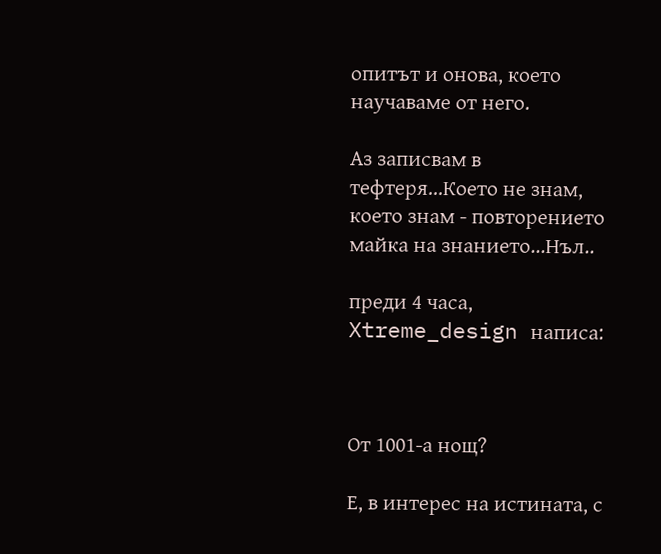опитът и онова, което научаваме от него.

Аз записвам в тефтеря...Което не знам, което знам - повторението майка на знанието...Нъл..

преди 4 часа, Xtreme_design написа:



От 1001-а нощ?

Е, в интерес на истината, с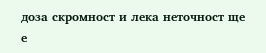доза скромност и лека неточност ще е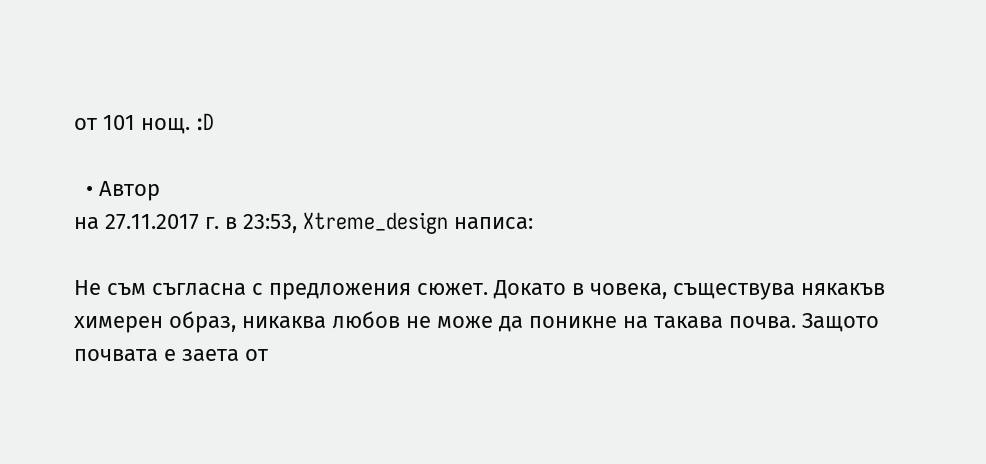от 101 нощ. :D

  • Автор
на 27.11.2017 г. в 23:53, Xtreme_design написа:

Не съм съгласна с предложения сюжет. Докато в човека, съществува някакъв химерен образ, никаква любов не може да поникне на такава почва. Защото почвата е заета от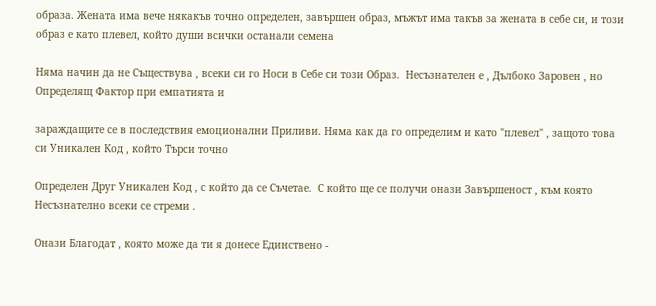образа. Жената има вече някакъв точно определен, завършен образ, мъжът има такъв за жената в себе си, и този образ е като плевел, който души всички останали семена

Няма начин да не Съществува , всеки си го Носи в Себе си този Образ.  Несъзнателен е , Дълбоко Заровен , но Определящ Фактор при емпатията и

зараждащите се в последствия емоционални Приливи. Няма как да го определим и като "плевел" , защото това си Уникален Код , който Търси точно

Определен Друг Уникален Код , с който да се Съчетае.  С който ще се получи онази Завършеност , към която Несъзнателно всеки се стреми .

Онази Благодат , която може да ти я донесе Единствено -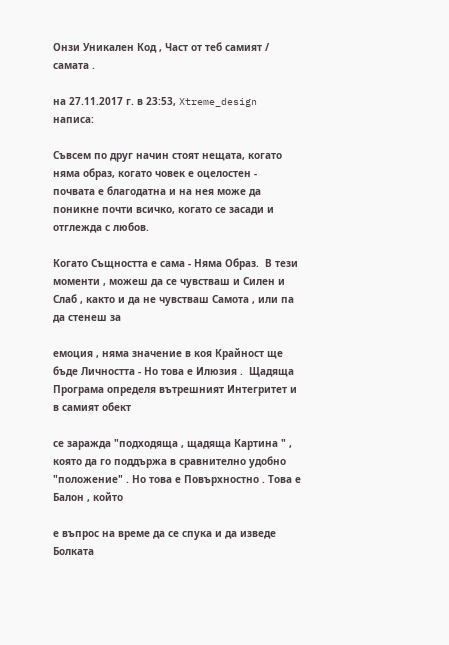Онзи Уникален Код , Част от теб самият / самата .

на 27.11.2017 г. в 23:53, Xtreme_design написа:

Съвсем по друг начин стоят нещата, когато няма образ, когато човек е оцелостен - почвата е благодатна и на нея може да поникне почти всичко, когато се засади и отглежда с любов.

Когато Същността е сама - Няма Образ.  В тези моменти , можеш да се чувстваш и Силен и Слаб , както и да не чувстваш Самота , или па да стенеш за

емоция , няма значение в коя Крайност ще бъде Личността - Но това е Илюзия .  Щадяща Програма определя вътрешният Интегритет и в самият обект

се заражда "подходяща , щадяща Картина " , която да го поддържа в сравнително удобно "положение" . Но това е Повърхностно . Това е Балон , който

е въпрос на време да се спука и да изведе Болката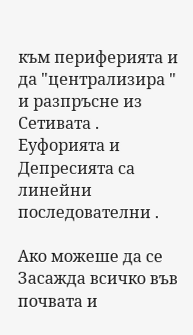към периферията и да "централизира " и разпръсне из Сетивата .  Еуфорията и Депресията са линейни последователни .

Ако можеше да се Засажда всичко във почвата и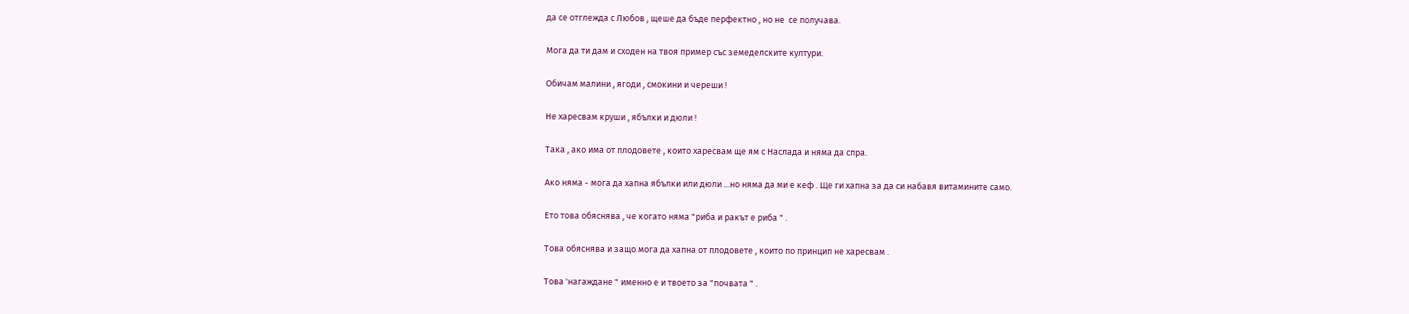да се отглежда с Любов , щеше да бъде перфектно , но не  се получава.

Мога да ти дам и сходен на твоя пример със земеделските култури.

Обичам малини , ягоди , смокини и череши !

Не харесвам круши , ябълки и дюли !

Така , ако има от плодовете , които харесвам ще ям с Наслада и няма да спра.

Ако няма - мога да хапна ябълки или дюли ...но няма да ми е кеф . Ще ги хапна за да си набавя витамините само.

Ето това обяснява , че когато няма "риба и ракът е риба " .

Това обяснява и защо мога да хапна от плодовете , които по принцип не харесвам .

Това 'нагаждане " именно е и твоето за "почвата " .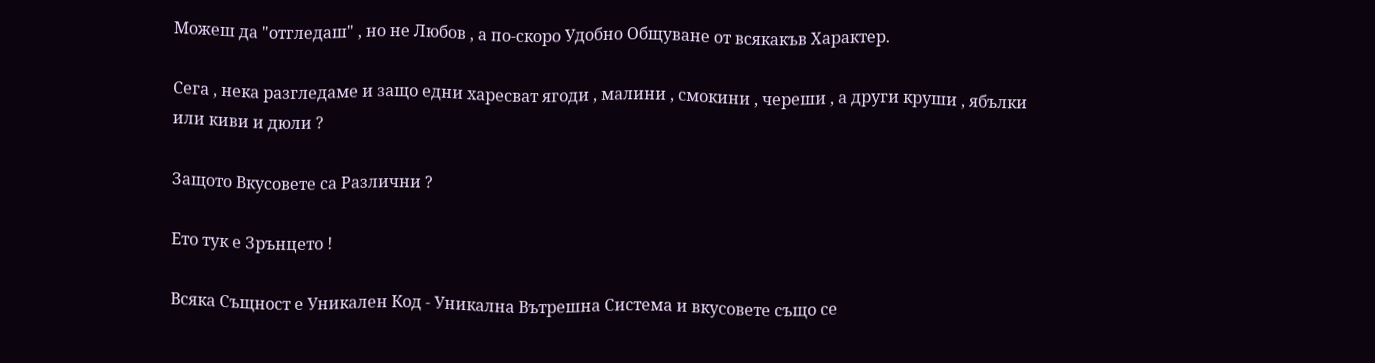Можеш да "отгледаш" , но не Любов , а по-скоро Удобно Общуване от всякакъв Характер.

Сега , нека разгледаме и защо едни харесват ягоди , малини , смокини , череши , а други круши , ябълки или киви и дюли ?

Защото Вкусовете са Различни ?

Ето тук е Зрънцето !

Всяка Същност е Уникален Код - Уникална Вътрешна Система и вкусовете също се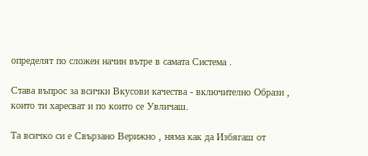определят по сложен начин вътре в самата Система .

Става въпрос за всички Вкусови качества - включително Образи , които ти харесват и по които се Увличаш.

Та всичко си е Свързано Верижно , няма как да Избягаш от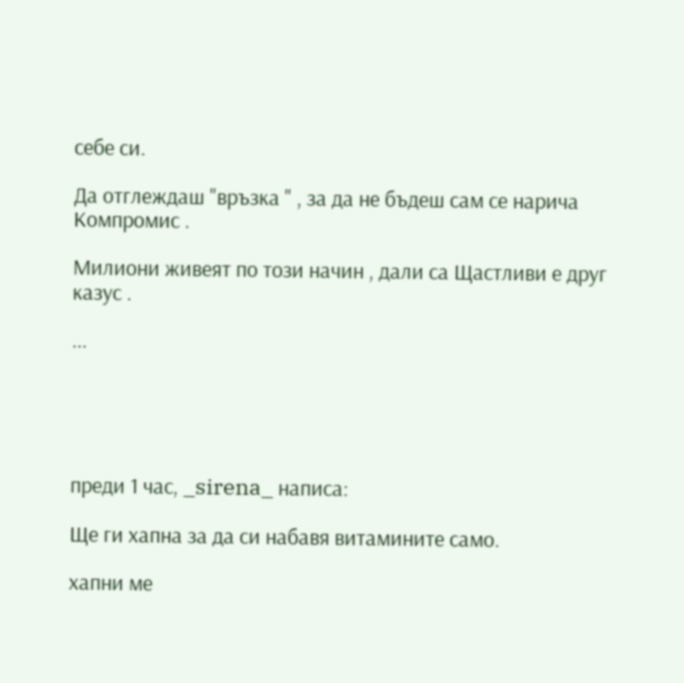себе си.

Да отглеждаш "връзка " , за да не бъдеш сам се нарича Компромис .

Милиони живеят по този начин , дали са Щастливи е друг казус .

...





преди 1 час, _sirena_ написа:

Ще ги хапна за да си набавя витамините само.

хапни ме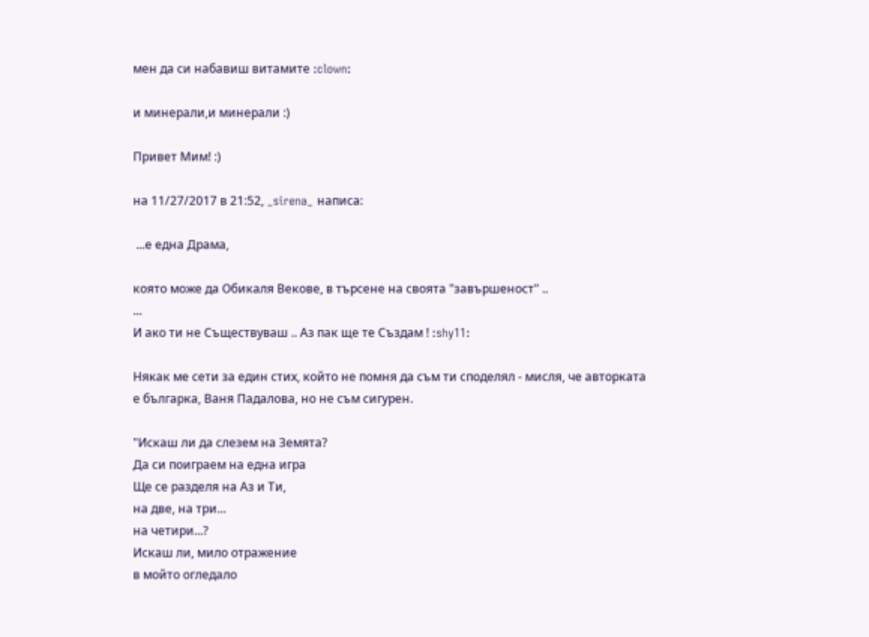мен да си набавиш витамите :clown:

и минерали,и минерали :)

Привет Мим! :)

на 11/27/2017 в 21:52, _sirena_ написа:

 ...е една Драма,

която може да Обикаля Векове, в търсене на своята "завършеност" ..
...
И ако ти не Съществуваш .. Аз пак ще те Създам ! :shy11:

Някак ме сети за един стих, който не помня да съм ти споделял - мисля, че авторката е българка, Ваня Падалова, но не съм сигурен.

"Искаш ли да слезем на Земята?
Да си поиграем на една игра
Ще се разделя на Аз и Ти,
на две, на три...
на четири...?
Искаш ли, мило отражение
в мойто огледало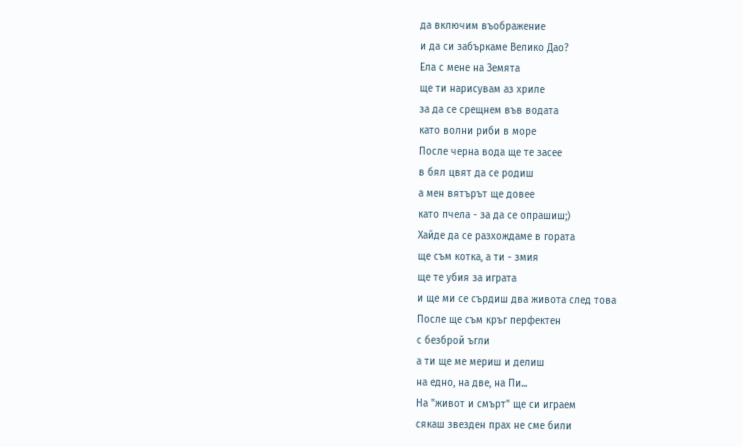да включим въображение
и да си забъркаме Велико Дао?
Ела с мене на Земята
ще ти нарисувам аз хриле
за да се срещнем във водата
като волни риби в море
После черна вода ще те засее
в бял цвят да се родиш
а мен вятърът ще довее
като пчела - за да се опрашиш;)
Хайде да се разхождаме в гората
ще съм котка, а ти - змия
ще те убия за играта
и ще ми се сърдиш два живота след това
После ще съм кръг перфектен
с безброй ъгли
а ти ще ме мериш и делиш
на едно, на две, на Пи...
На "живот и смърт" ще си играем
сякаш звезден прах не сме били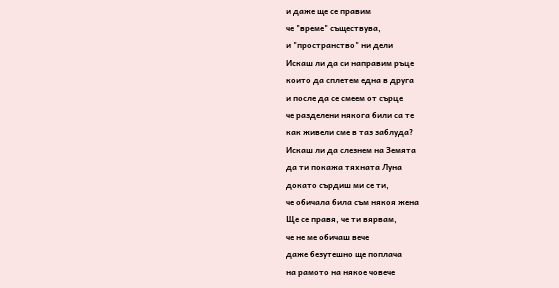и даже ще се правим
че "време" съществува,
и "пространство" ни дели
Искаш ли да си направим ръце
които да сплетем една в друга
и после да се смеем от сърце
че разделени някога били са те
как живели сме в таз заблуда?
Искаш ли да слезнем на Земята
да ти покажа тяхната Луна
докато сърдиш ми се ти,
че обичала била съм някоя жена
Ще се правя, че ти вярвам,
че не ме обичаш вече
даже безутешно ще поплача
на рамото на някое човече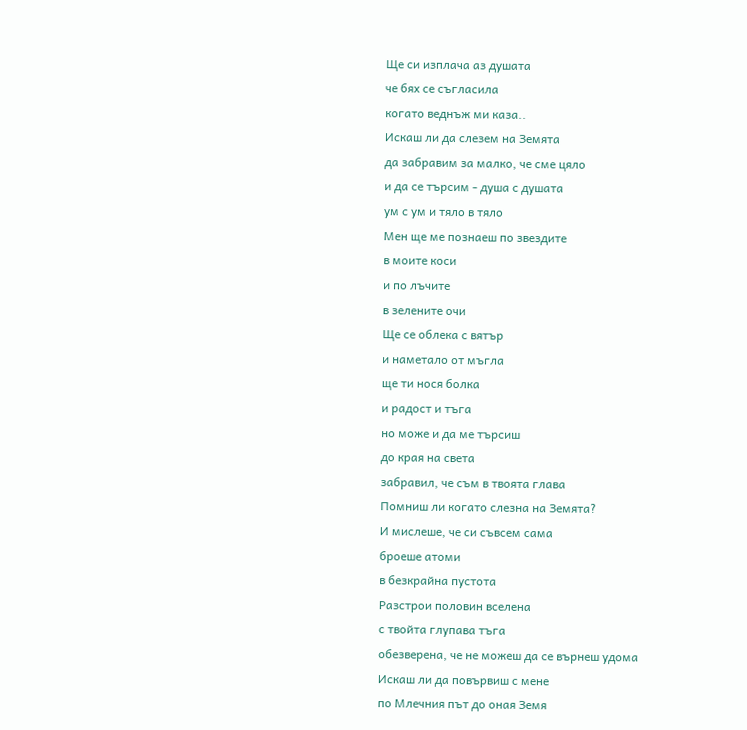Ще си изплача аз душата
че бях се съгласила
когато веднъж ми каза..
Искаш ли да слезем на Земята
да забравим за малко, че сме цяло
и да се търсим - душа с душата
ум с ум и тяло в тяло
Мен ще ме познаеш по звездите
в моите коси
и по лъчите
в зелените очи
Ще се облека с вятър
и наметало от мъгла
ще ти нося болка
и радост и тъга
но може и да ме търсиш
до края на света
забравил, че съм в твоята глава
Помниш ли когато слезна на Земята?
И мислеше, че си съвсем сама
броеше атоми
в безкрайна пустота
Разстрои половин вселена
с твойта глупава тъга
обезверена, че не можеш да се върнеш удома
Искаш ли да повървиш с мене
по Млечния път до оная Земя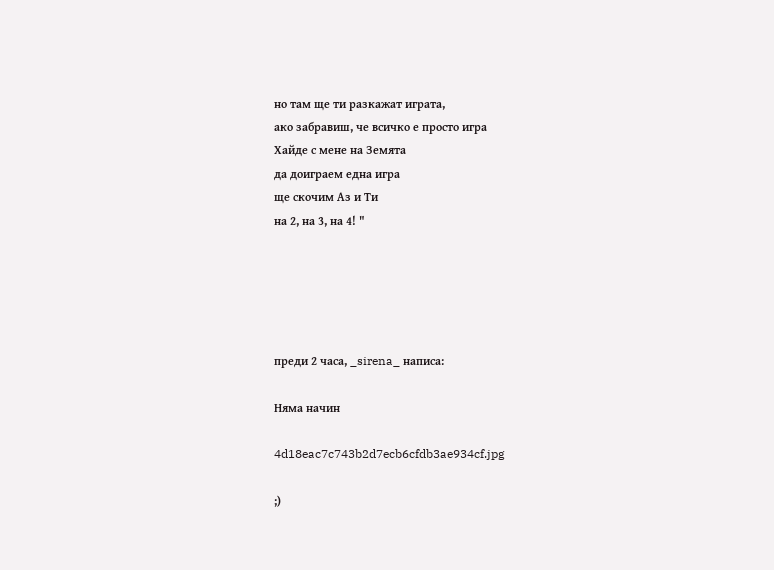но там ще ти разкажат играта,
ако забравиш, че всичко е просто игра
Хайде с мене на Земята
да доиграем една игра
ще скочим Аз и Ти
на 2, на 3, на 4! "





преди 2 часа, _sirena_ написа:

Няма начин

4d18eac7c743b2d7ecb6cfdb3ae934cf.jpg

;)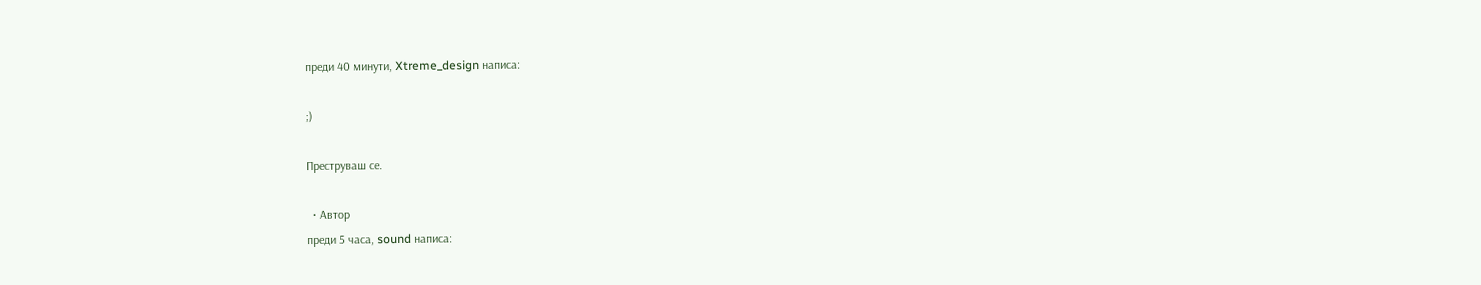преди 40 минути, Xtreme_design написа:

;)

Преструваш се.

  • Автор
преди 5 часа, sound написа: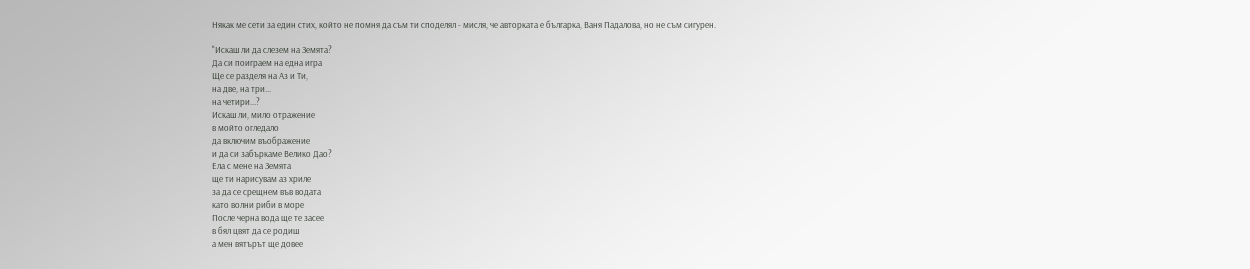Някак ме сети за един стих, който не помня да съм ти споделял - мисля, че авторката е българка, Ваня Падалова, но не съм сигурен.

"Искаш ли да слезем на Земята?
Да си поиграем на една игра
Ще се разделя на Аз и Ти,
на две, на три...
на четири...?
Искаш ли, мило отражение
в мойто огледало
да включим въображение
и да си забъркаме Велико Дао?
Ела с мене на Земята
ще ти нарисувам аз хриле
за да се срещнем във водата
като волни риби в море
После черна вода ще те засее
в бял цвят да се родиш
а мен вятърът ще довее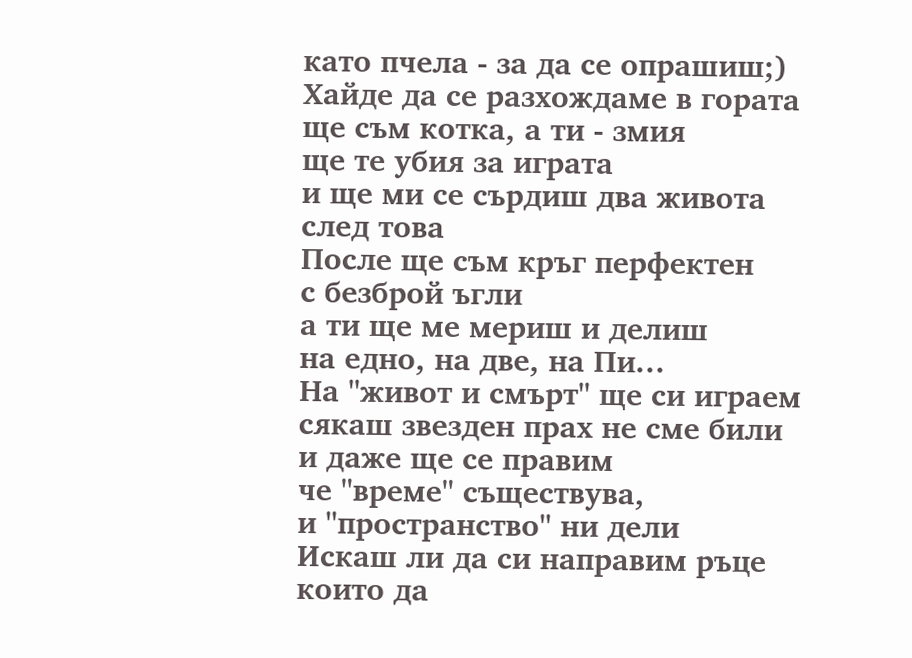като пчела - за да се опрашиш;)
Хайде да се разхождаме в гората
ще съм котка, а ти - змия
ще те убия за играта
и ще ми се сърдиш два живота след това
После ще съм кръг перфектен
с безброй ъгли
а ти ще ме мериш и делиш
на едно, на две, на Пи...
На "живот и смърт" ще си играем
сякаш звезден прах не сме били
и даже ще се правим
че "време" съществува,
и "пространство" ни дели
Искаш ли да си направим ръце
които да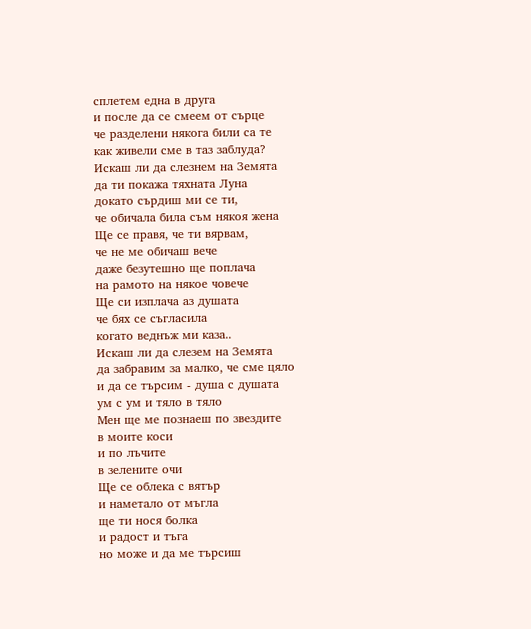сплетем една в друга
и после да се смеем от сърце
че разделени някога били са те
как живели сме в таз заблуда?
Искаш ли да слезнем на Земята
да ти покажа тяхната Луна
докато сърдиш ми се ти,
че обичала била съм някоя жена
Ще се правя, че ти вярвам,
че не ме обичаш вече
даже безутешно ще поплача
на рамото на някое човече
Ще си изплача аз душата
че бях се съгласила
когато веднъж ми каза..
Искаш ли да слезем на Земята
да забравим за малко, че сме цяло
и да се търсим - душа с душата
ум с ум и тяло в тяло
Мен ще ме познаеш по звездите
в моите коси
и по лъчите
в зелените очи
Ще се облека с вятър
и наметало от мъгла
ще ти нося болка
и радост и тъга
но може и да ме търсиш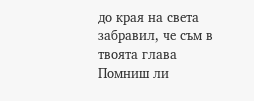до края на света
забравил, че съм в твоята глава
Помниш ли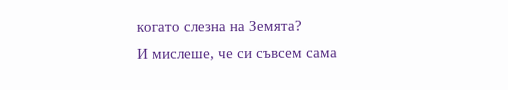когато слезна на Земята?
И мислеше, че си съвсем сама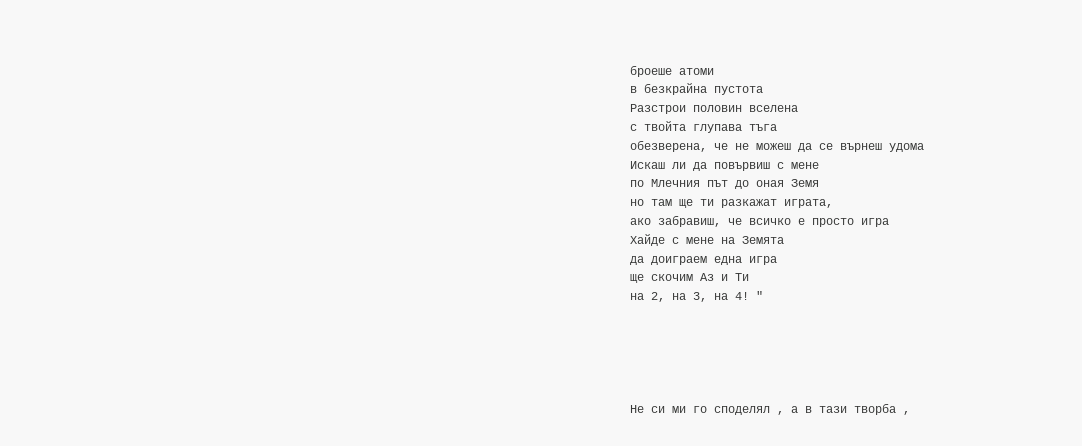броеше атоми
в безкрайна пустота
Разстрои половин вселена
с твойта глупава тъга
обезверена, че не можеш да се върнеш удома
Искаш ли да повървиш с мене
по Млечния път до оная Земя
но там ще ти разкажат играта,
ако забравиш, че всичко е просто игра
Хайде с мене на Земята
да доиграем една игра
ще скочим Аз и Ти
на 2, на 3, на 4! "





Не си ми го споделял , а в тази творба ,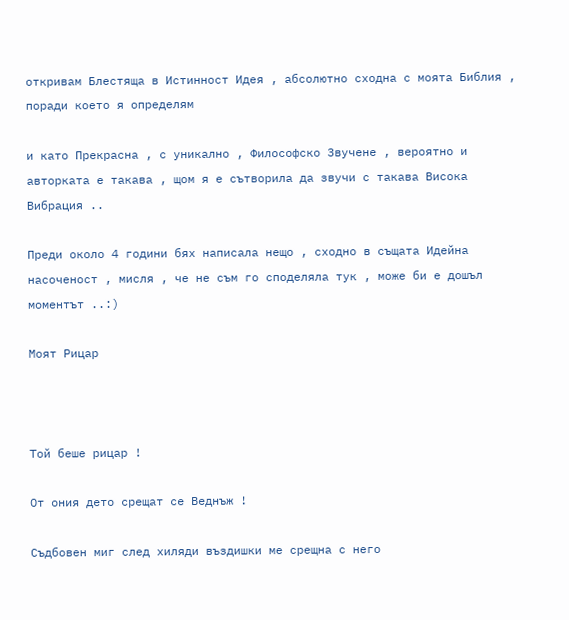откривам Блестяща в Истинност Идея , абсолютно сходна с моята Библия , поради което я определям

и като Прекрасна , с уникално , Философско Звучене , вероятно и авторката е такава , щом я е сътворила да звучи с такава Висока Вибрация ..

Преди около 4 години бях написала нещо , сходно в същата Идейна насоченост , мисля , че не съм го споделяла тук , може би е дошъл моментът ..:)

Моят Рицар



Той беше рицар !

От ония дето срещат се Веднъж !

Съдбовен миг след хиляди въздишки ме срещна с него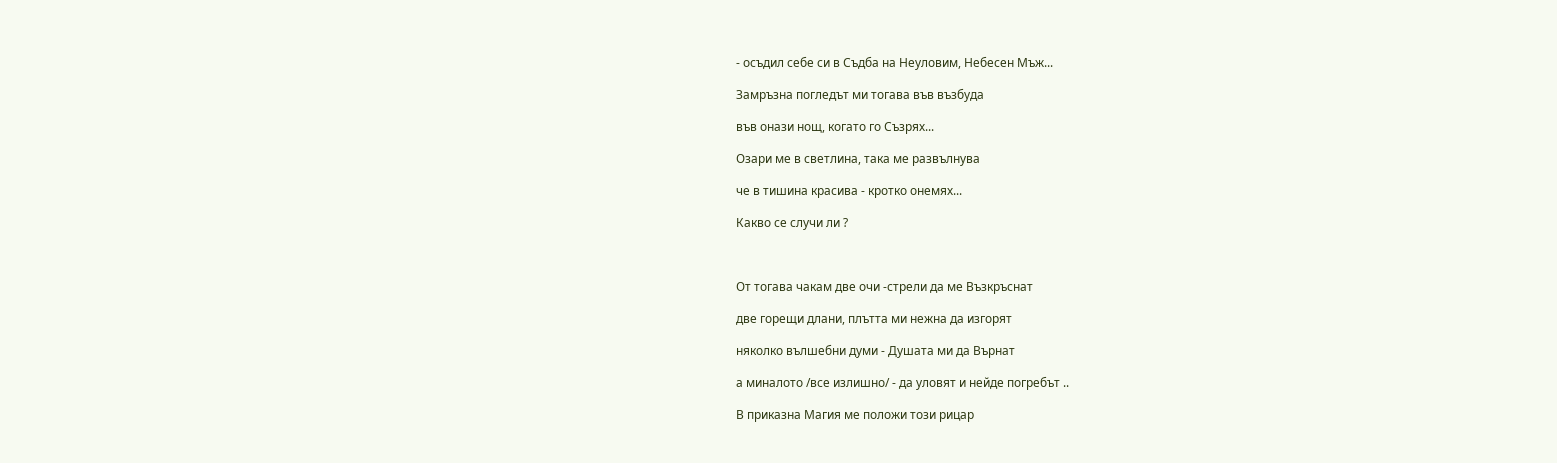- осъдил себе си в Съдба на Неуловим, Небесен Мъж...

Замръзна погледът ми тогава във възбуда

във онази нощ, когато го Съзрях...

Озари ме в светлина, така ме развълнува

че в тишина красива - кротко онемях...

Какво се случи ли ?



От тогава чакам две очи -стрели да ме Възкръснат

две горещи длани, плътта ми нежна да изгорят

няколко вълшебни думи - Душата ми да Върнат

а миналото /все излишно/ - да уловят и нейде погребът ..

В приказна Магия ме положи този рицар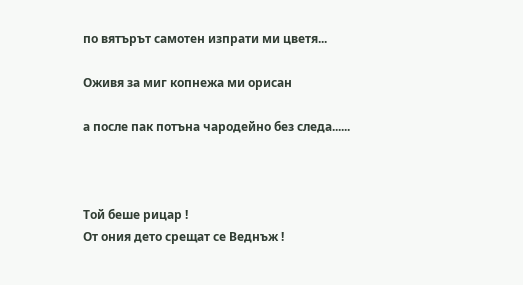по вятърът самотен изпрати ми цветя...

Оживя за миг копнежа ми орисан

а после пак потъна чародейно без следа......



Той беше рицар !
От ония дето срещат се Веднъж !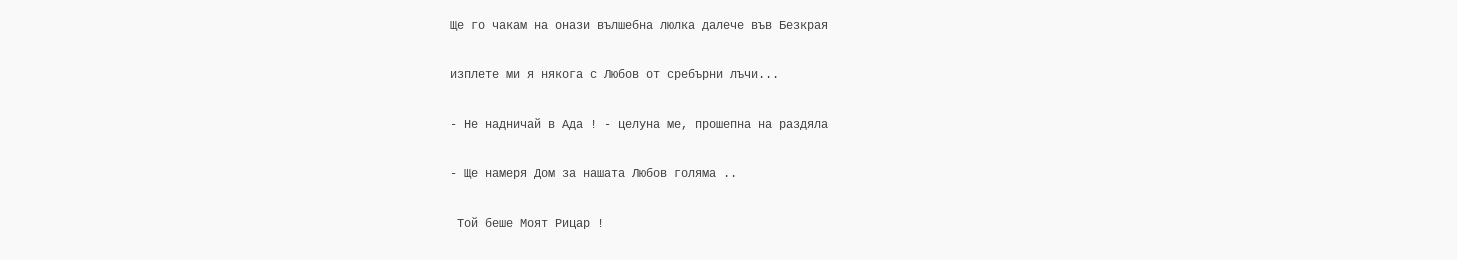Ще го чакам на онази вълшебна люлка далече във Безкрая

изплете ми я някога с Любов от сребърни лъчи...

- Не надничай в Ада ! - целуна ме, прошепна на раздяла

- Ще намеря Дом за нашата Любов голяма ..

 Той беше Моят Рицар !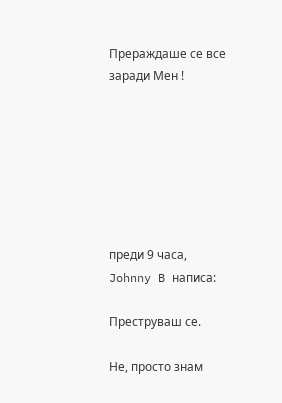Прераждаше се все заради Мен !







преди 9 часа, Johnny B написа:

Преструваш се.

Не, просто знам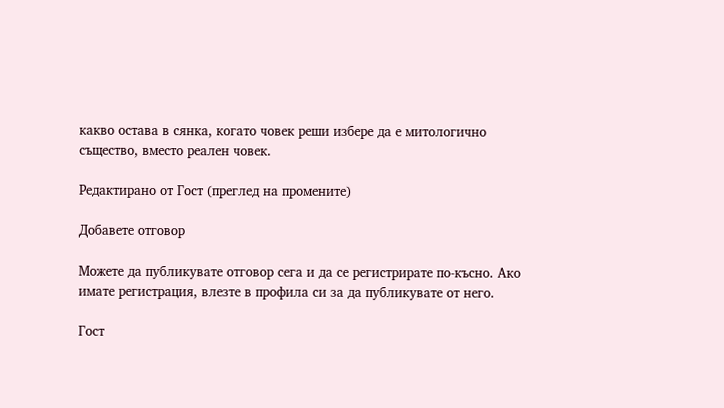какво остава в сянка, когато човек реши избере да е митологично същество, вместо реален човек.

Редактирано от Гост (преглед на промените)

Добавете отговор

Можете да публикувате отговор сега и да се регистрирате по-късно. Ако имате регистрация, влезте в профила си за да публикувате от него.

Гост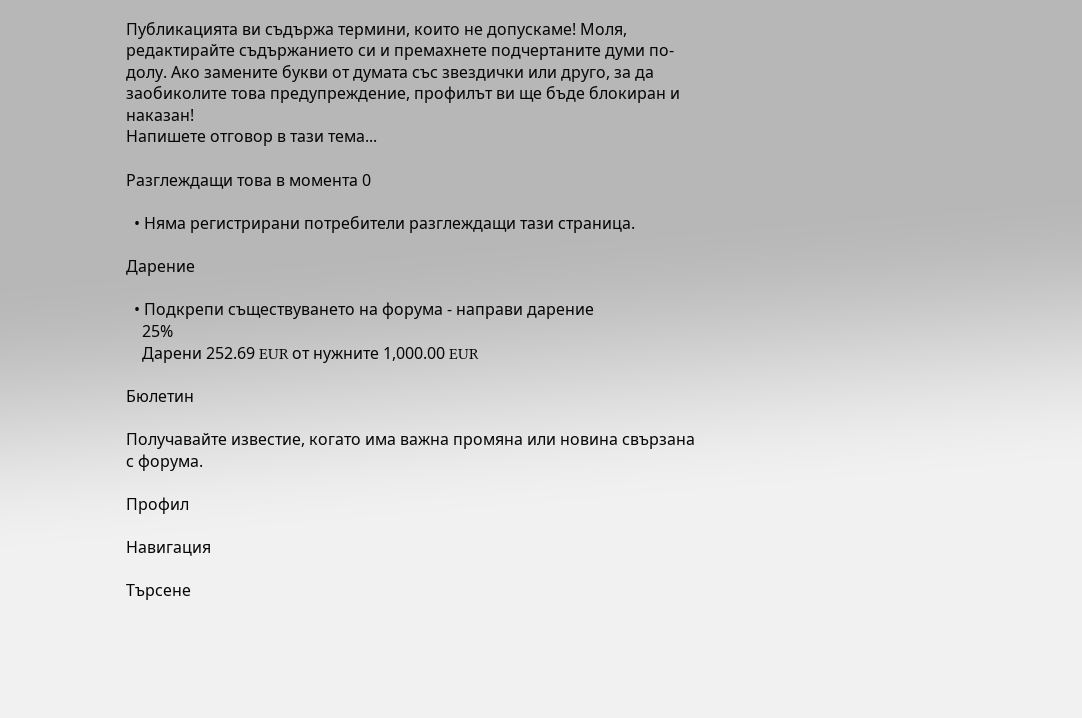Публикацията ви съдържа термини, които не допускаме! Моля, редактирайте съдържанието си и премахнете подчертаните думи по-долу. Ако замените букви от думата със звездички или друго, за да заобиколите това предупреждение, профилът ви ще бъде блокиран и наказан!
Напишете отговор в тази тема...

Разглеждащи това в момента 0

  • Няма регистрирани потребители разглеждащи тази страница.

Дарение

  • Подкрепи съществуването на форума - направи дарение
    25%
    Дарени 252.69 EUR от нужните 1,000.00 EUR

Бюлетин

Получавайте известие, когато има важна промяна или новина свързана с форума.

Профил

Навигация

Търсене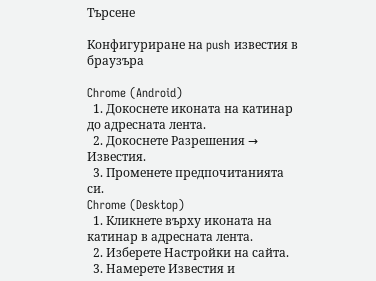Търсене

Конфигуриране на push известия в браузъра

Chrome (Android)
  1. Докоснете иконата на катинар до адресната лента.
  2. Докоснете Разрешения → Известия.
  3. Променете предпочитанията си.
Chrome (Desktop)
  1. Кликнете върху иконата на катинар в адресната лента.
  2. Изберете Настройки на сайта.
  3. Намерете Известия и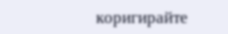коригирайте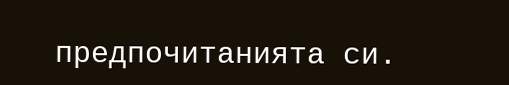предпочитанията си.